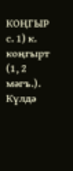КОҢГЫР с. 1) к. коңгырт (1, 2 мәгъ.). Күлдә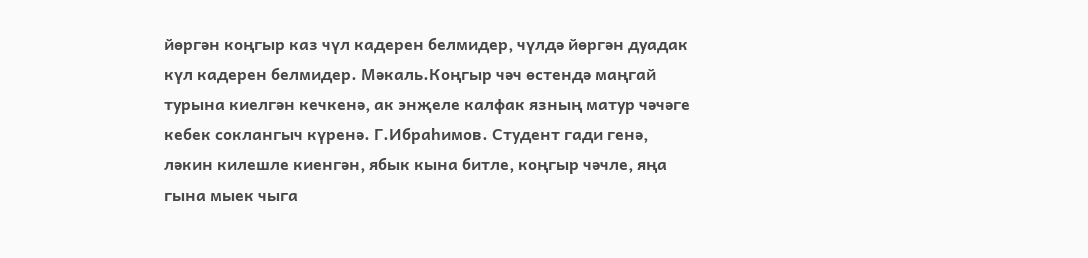йөргән коңгыр каз чүл кадерен белмидер, чүлдә йөргән дуадак күл кадерен белмидер. Мәкаль.Коңгыр чәч өстендә маңгай турына киелгән кечкенә, ак энҗеле калфак язның матур чәчәге кебек соклангыч күренә. Г.Ибраһимов. Студент гади генә, ләкин килешле киенгән, ябык кына битле, коңгыр чәчле, яңа гына мыек чыга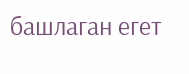башлаган егет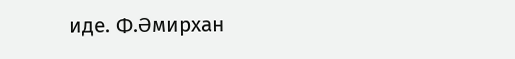иде. Ф.Әмирхан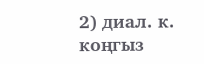2) диал. к. коңгыз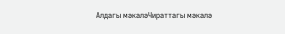Алдагы мәкаләЧираттагы мәкалә